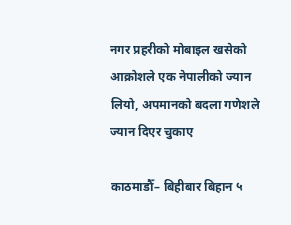नगर प्रहरीको मोबाइल खसेको आक्रोशले एक नेपालीको ज्यान लियो, अपमानको बदला गणेशले ज्यान दिएर चुकाए

काठमाडौँ– बिहीबार बिहान ५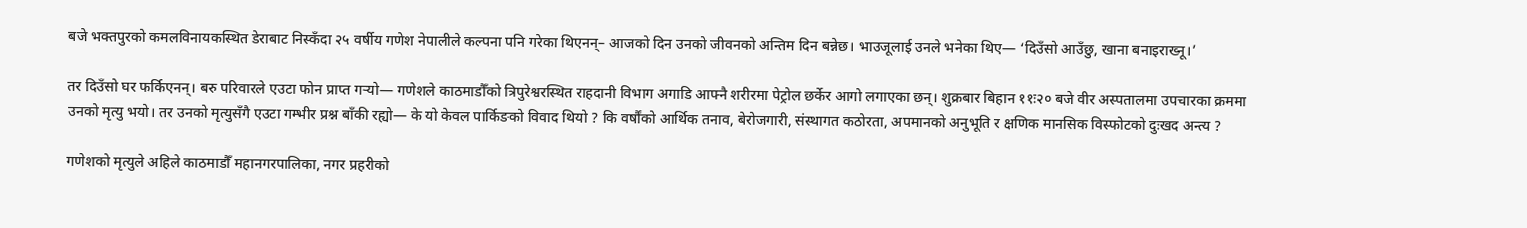बजे भक्तपुरको कमलविनायकस्थित डेराबाट निस्कँदा २५ वर्षीय गणेश नेपालीले कल्पना पनि गरेका थिएनन्– आजको दिन उनको जीवनको अन्तिम दिन बन्नेछ। भाउजूलाई उनले भनेका थिए— ‘दिउँसो आउँछु, खाना बनाइराख्नू।’

तर दिउँसो घर फर्किएनन्। बरु परिवारले एउटा फोन प्राप्त गर्‍यो— गणेशले काठमाडौँको त्रिपुरेश्वरस्थित राहदानी विभाग अगाडि आफ्नै शरीरमा पेट्रोल छर्केर आगो लगाएका छन्। शुक्रबार बिहान ११ः२० बजे वीर अस्पतालमा उपचारका क्रममा उनको मृत्यु भयो। तर उनको मृत्युसँगै एउटा गम्भीर प्रश्न बाँकी रह्यो— के यो केवल पार्किङको विवाद थियो ? कि वर्षौंको आर्थिक तनाव, बेरोजगारी, संस्थागत कठोरता, अपमानको अनुभूति र क्षणिक मानसिक विस्फोटको दुःखद अन्त्य ?

गणेशको मृत्युले अहिले काठमाडौँ महानगरपालिका, नगर प्रहरीको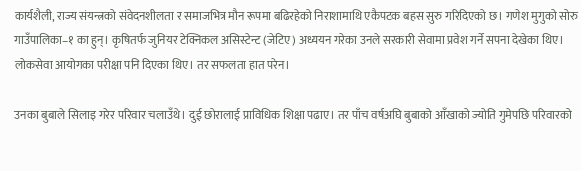कार्यशैली, राज्य संयन्त्रको संवेदनशीलता र समाजभित्र मौन रूपमा बढिरहेको निराशामाथि एकैपटक बहस सुरु गरिदिएको छ। गणेश मुगुको सोरु गाउँपालिका–१ का हुन्। कृषितर्फ जुनियर टेक्निकल असिस्टेन्ट (जेटिए) अध्ययन गरेका उनले सरकारी सेवामा प्रवेश गर्ने सपना देखेका थिए। लोकसेवा आयोगका परीक्षा पनि दिएका थिए। तर सफलता हात परेन।

उनका बुबाले सिलाइ गरेर परिवार चलाउँथे। दुई छोरालाई प्राविधिक शिक्षा पढाए। तर पाँच वर्षअघि बुबाको आँखाको ज्योति गुमेपछि परिवारको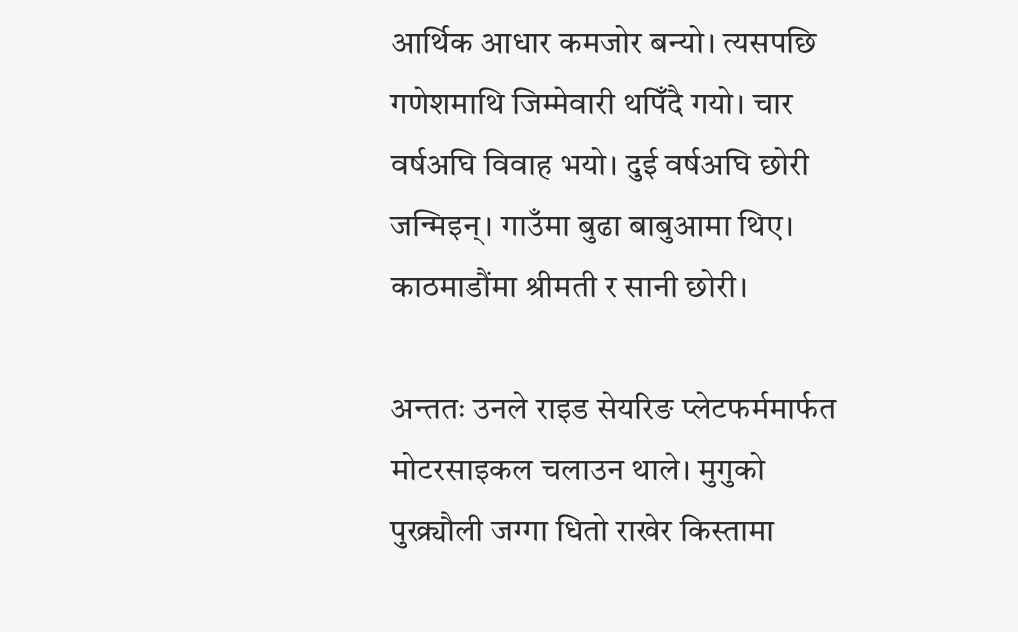आर्थिक आधार कमजोर बन्यो। त्यसपछि गणेशमाथि जिम्मेवारी थपिँदै गयो। चार वर्षअघि विवाह भयो। दुई वर्षअघि छोरी जन्मिइन्। गाउँमा बुढा बाबुआमा थिए। काठमाडौंमा श्रीमती र सानी छोरी।

अन्ततः उनले राइड सेयरिङ प्लेटफर्ममार्फत मोटरसाइकल चलाउन थाले। मुगुको पुख्र्यौली जग्गा धितो राखेर किस्तामा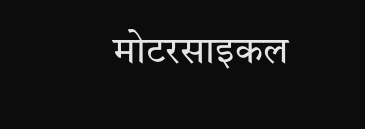मोटरसाइकल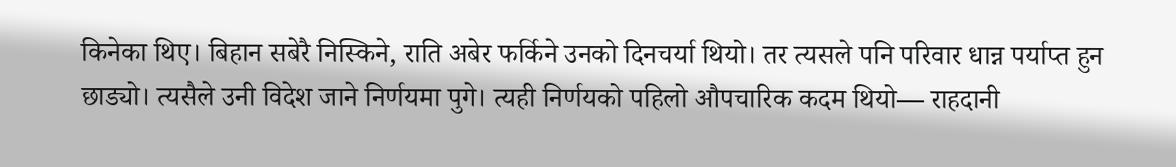किनेका थिए। बिहान सबेरै निस्किने, राति अबेर फर्किने उनको दिनचर्या थियो। तर त्यसले पनि परिवार धान्न पर्याप्त हुन छाड्यो। त्यसैले उनी विदेश जाने निर्णयमा पुगे। त्यही निर्णयको पहिलो औपचारिक कदम थियो— राहदानी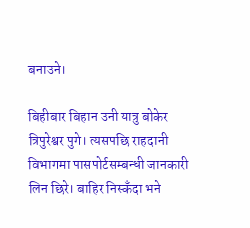बनाउने।

बिहीबार बिहान उनी यात्रु बोकेर त्रिपुरेश्वर पुगे। त्यसपछि राहदानी विभागमा पासपोर्टसम्बन्धी जानकारी लिन छिरे। बाहिर निस्कँदा भने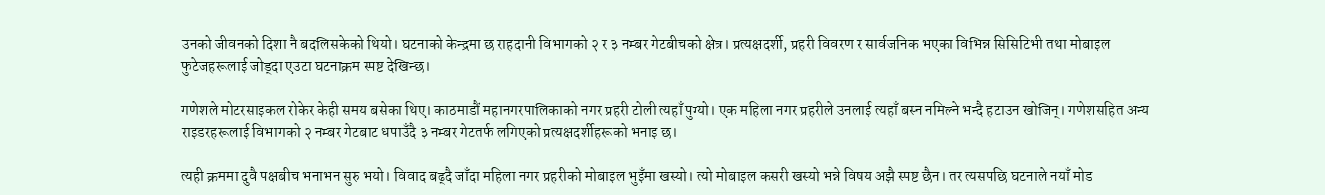उनको जीवनको दिशा नै बदलिसकेको थियो। घटनाको केन्द्रमा छ राहदानी विभागको २ र ३ नम्बर गेटबीचको क्षेत्र। प्रत्यक्षदर्शी, प्रहरी विवरण र सार्वजनिक भएका विभिन्न सिसिटिभी तथा मोबाइल फुटेजहरूलाई जोड्दा एउटा घटनाक्रम स्पष्ट देखिन्छ।

गणेशले मोटरसाइकल रोकेर केही समय बसेका थिए। काठमाडौं महानगरपालिकाको नगर प्रहरी टोली त्यहाँ पुग्यो। एक महिला नगर प्रहरीले उनलाई त्यहाँ बस्न नमिल्ने भन्दै हटाउन खोजिन्। गणेशसहित अन्य राइडरहरूलाई विभागको २ नम्बर गेटबाट धपाउँदै ३ नम्बर गेटतर्फ लगिएको प्रत्यक्षदर्शीहरूको भनाइ छ।

त्यही क्रममा दुवै पक्षबीच भनाभन सुरु भयो। विवाद बढ्दै जाँदा महिला नगर प्रहरीको मोबाइल भुइँमा खस्यो। त्यो मोबाइल कसरी खस्यो भन्ने विषय अझै स्पष्ट छैन। तर त्यसपछि घटनाले नयाँ मोड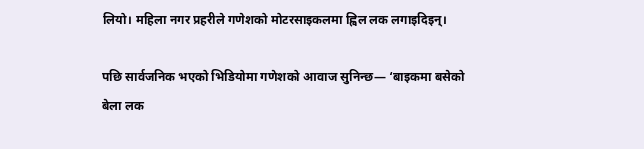लियो। महिला नगर प्रहरीले गणेशको मोटरसाइकलमा ह्विल लक लगाइदिइन्।

पछि सार्वजनिक भएको भिडियोमा गणेशको आवाज सुनिन्छ— ‘बाइकमा बसेको बेला लक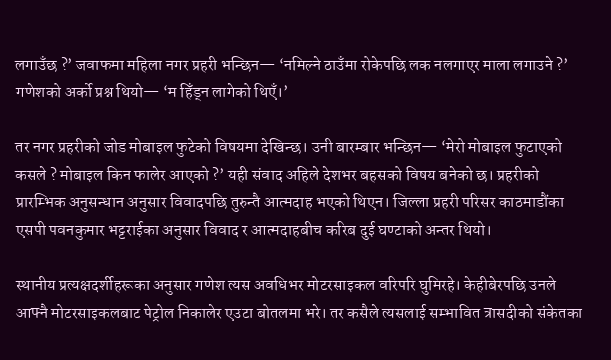लगाउँछ ?’ जवाफमा महिला नगर प्रहरी भन्छिन— ‘नमिल्ने ठाउँमा रोकेपछि लक नलगाएर माला लगाउने ?’ गणेशको अर्को प्रश्न थियो— ‘म हिँड्न लागेको थिएँ।’

तर नगर प्रहरीको जोड मोबाइल फुटेको विषयमा देखिन्छ। उनी बारम्बार भन्छिन— ‘मेरो मोबाइल फुटाएको कसले ? मोबाइल किन फालेर आएको ?’ यही संवाद अहिले देशभर बहसको विषय बनेको छ। प्रहरीको प्रारम्भिक अनुसन्धान अनुसार विवादपछि तुरुन्तै आत्मदाह भएको थिएन। जिल्ला प्रहरी परिसर काठमाडौंका एसपी पवनकुमार भट्टराईका अनुसार विवाद र आत्मदाहबीच करिब दुई घण्टाको अन्तर थियो।

स्थानीय प्रत्यक्षदर्शीहरूका अनुसार गणेश त्यस अवधिभर मोटरसाइकल वरिपरि घुमिरहे। केहीबेरपछि उनले आफ्नै मोटरसाइकलबाट पेट्रोल निकालेर एउटा बोतलमा भरे। तर कसैले त्यसलाई सम्भावित त्रासदीको संकेतका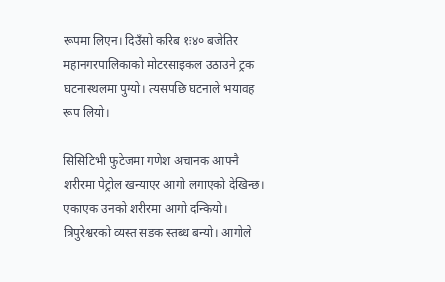रूपमा लिएन। दिउँसो करिब १ः४० बजेतिर महानगरपालिकाको मोटरसाइकल उठाउने ट्रक घटनास्थलमा पुग्यो। त्यसपछि घटनाले भयावह रूप लियो।

सिसिटिभी फुटेजमा गणेश अचानक आफ्नै शरीरमा पेट्रोल खन्याएर आगो लगाएको देखिन्छ। एकाएक उनको शरीरमा आगो दन्कियो। त्रिपुरेश्वरको व्यस्त सडक स्तब्ध बन्यो। आगोले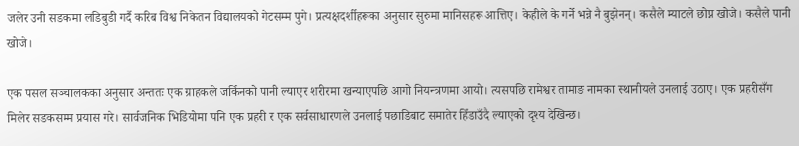जलेर उनी सडकमा लडिबुडी गर्दै करिब विश्व निकेतन विद्यालयको गेटसम्म पुगे। प्रत्यक्षदर्शीहरूका अनुसार सुरुमा मानिसहरू आत्तिए। केहीले के गर्ने भन्ने नै बुझेनन्। कसैले म्याटले छोप्न खोजे। कसैले पानी खोजे।

एक पसल सञ्चालकका अनुसार अन्ततः एक ग्राहकले जर्किनको पानी ल्याएर शरीरमा खन्याएपछि आगो नियन्त्रणमा आयो। त्यसपछि रामेश्वर तामाङ नामका स्थानीयले उनलाई उठाए। एक प्रहरीसँग मिलेर सडकसम्म प्रयास गरे। सार्वजनिक भिडियोमा पनि एक प्रहरी र एक सर्वसाधारणले उनलाई पछाडिबाट समातेर हिँडाउँदै ल्याएको दृश्य देखिन्छ।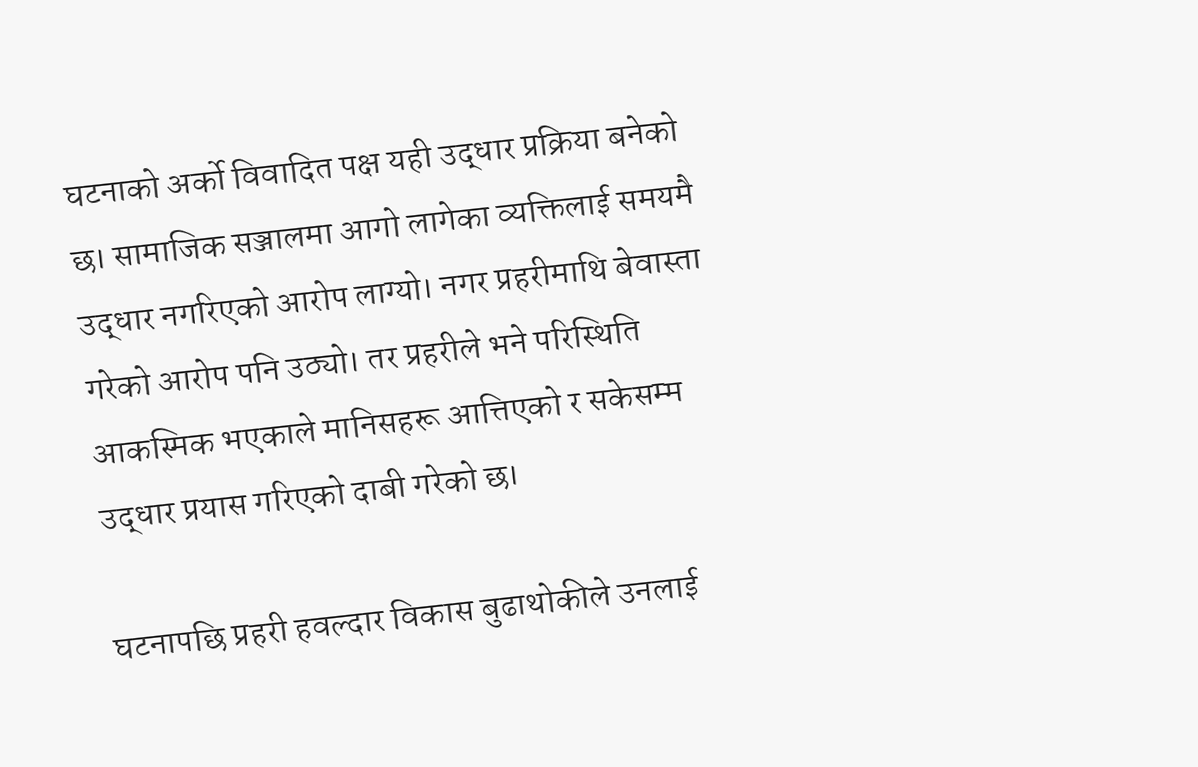घटनाको अर्को विवादित पक्ष यही उद्धार प्रक्रिया बनेको छ। सामाजिक सञ्जालमा आगो लागेका व्यक्तिलाई समयमै उद्धार नगरिएको आरोप लाग्यो। नगर प्रहरीमाथि बेवास्ता गरेको आरोप पनि उठ्यो। तर प्रहरीले भने परिस्थिति आकस्मिक भएकाले मानिसहरू आत्तिएको र सकेसम्म उद्धार प्रयास गरिएको दाबी गरेको छ।

घटनापछि प्रहरी हवल्दार विकास बुढाथोकीले उनलाई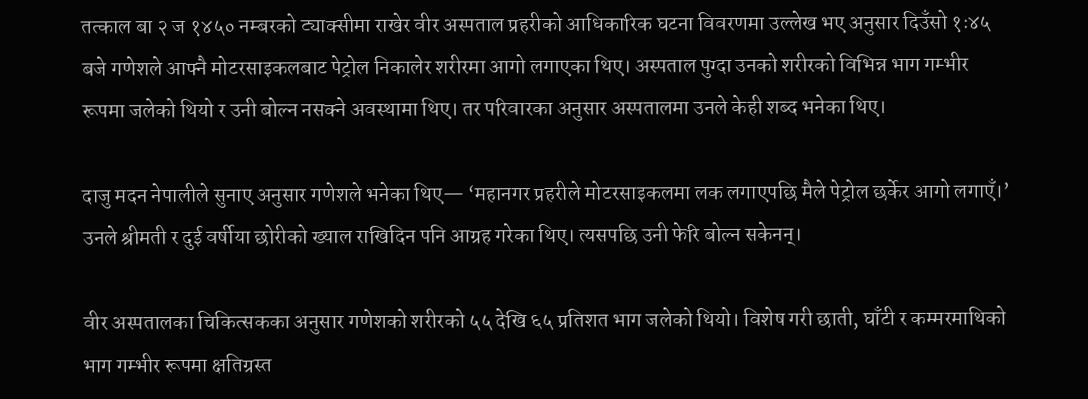तत्काल बा २ ज १४५० नम्बरको ट्याक्सीमा राखेर वीर अस्पताल प्रहरीको आधिकारिक घटना विवरणमा उल्लेख भए अनुसार दिउँसो १ः४५ बजे गणेशले आफ्नै मोटरसाइकलबाट पेट्रोल निकालेर शरीरमा आगो लगाएका थिए। अस्पताल पुग्दा उनको शरीरको विभिन्न भाग गम्भीर रूपमा जलेको थियो र उनी बोल्न नसक्ने अवस्थामा थिए। तर परिवारका अनुसार अस्पतालमा उनले केही शब्द भनेका थिए।

दाजु मदन नेपालीले सुनाए अनुसार गणेशले भनेका थिए— ‘महानगर प्रहरीले मोटरसाइकलमा लक लगाएपछि मैले पेट्रोल छर्केर आगो लगाएँ।’ उनले श्रीमती र दुई वर्षीया छोरीको ख्याल राखिदिन पनि आग्रह गरेका थिए। त्यसपछि उनी फेरि बोल्न सकेनन्।

वीर अस्पतालका चिकित्सकका अनुसार गणेशको शरीरको ५५ देखि ६५ प्रतिशत भाग जलेको थियो। विशेष गरी छाती, घाँटी र कम्मरमाथिको भाग गम्भीर रूपमा क्षतिग्रस्त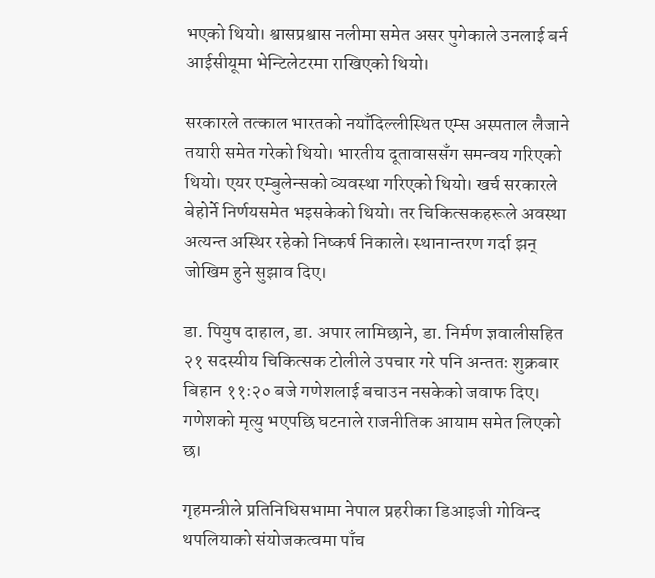भएको थियो। श्वासप्रश्वास नलीमा समेत असर पुगेकाले उनलाई बर्न आईसीयूमा भेन्टिलेटरमा राखिएको थियो।

सरकारले तत्काल भारतको नयाँदिल्लीस्थित एम्स अस्पताल लैजाने तयारी समेत गरेको थियो। भारतीय दूतावाससँग समन्वय गरिएको थियो। एयर एम्बुलेन्सको व्यवस्था गरिएको थियो। खर्च सरकारले बेहोर्ने निर्णयसमेत भइसकेको थियो। तर चिकित्सकहरूले अवस्था अत्यन्त अस्थिर रहेको निष्कर्ष निकाले। स्थानान्तरण गर्दा झन् जोखिम हुने सुझाव दिए।

डा. पियुष दाहाल, डा. अपार लामिछाने, डा. निर्मण ज्ञवालीसहित २१ सदस्यीय चिकित्सक टोलीले उपचार गरे पनि अन्ततः शुक्रबार बिहान ११ः२० बजे गणेशलाई बचाउन नसकेको जवाफ दिए। गणेशको मृत्यु भएपछि घटनाले राजनीतिक आयाम समेत लिएको छ।

गृहमन्त्रीले प्रतिनिधिसभामा नेपाल प्रहरीका डिआइजी गोविन्द थपलियाको संयोजकत्वमा पाँच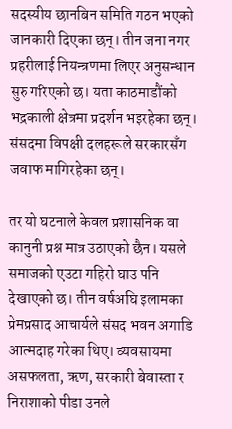सदस्यीय छानबिन समिति गठन भएको जानकारी दिएका छन्। तीन जना नगर प्रहरीलाई नियन्त्रणमा लिएर अनुसन्धान सुरु गरिएको छ। यता काठमाडौंको भद्रकाली क्षेत्रमा प्रदर्शन भइरहेका छन्। संसदमा विपक्षी दलहरूले सरकारसँग जवाफ मागिरहेका छन्।

तर यो घटनाले केवल प्रशासनिक वा कानुनी प्रश्न मात्र उठाएको छैन। यसले समाजको एउटा गहिरो घाउ पनि देखाएको छ। तीन वर्षअघि इलामका प्रेमप्रसाद आचार्यले संसद भवन अगाडि आत्मदाह गरेका थिए। व्यवसायमा असफलता, ऋण, सरकारी बेवास्ता र निराशाको पीडा उनले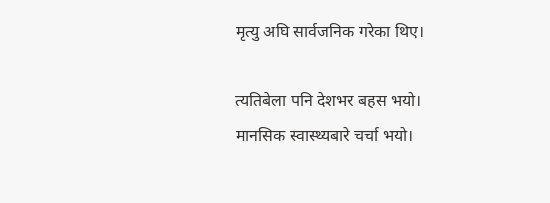मृत्यु अघि सार्वजनिक गरेका थिए।

त्यतिबेला पनि देशभर बहस भयो। मानसिक स्वास्थ्यबारे चर्चा भयो।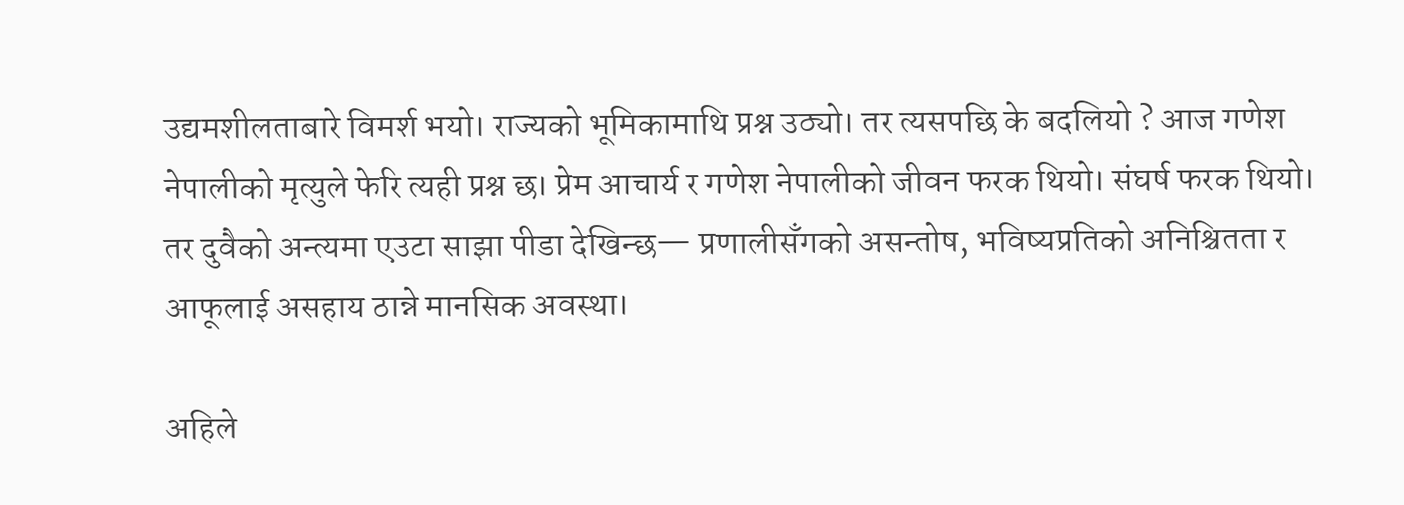उद्यमशीलताबारे विमर्श भयो। राज्यको भूमिकामाथि प्रश्न उठ्यो। तर त्यसपछि के बदलियो ? आज गणेश नेपालीको मृत्युले फेरि त्यही प्रश्न छ। प्रेम आचार्य र गणेश नेपालीको जीवन फरक थियो। संघर्ष फरक थियो। तर दुवैको अन्त्यमा एउटा साझा पीडा देखिन्छ— प्रणालीसँगको असन्तोष, भविष्यप्रतिको अनिश्चितता र आफूलाई असहाय ठान्ने मानसिक अवस्था।

अहिले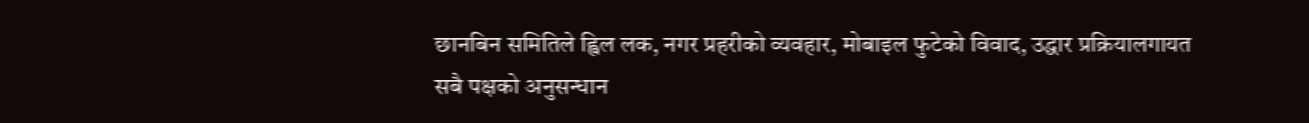छानबिन समितिले ह्विल लक, नगर प्रहरीको व्यवहार, मोबाइल फुटेको विवाद, उद्धार प्रक्रियालगायत सबै पक्षको अनुसन्धान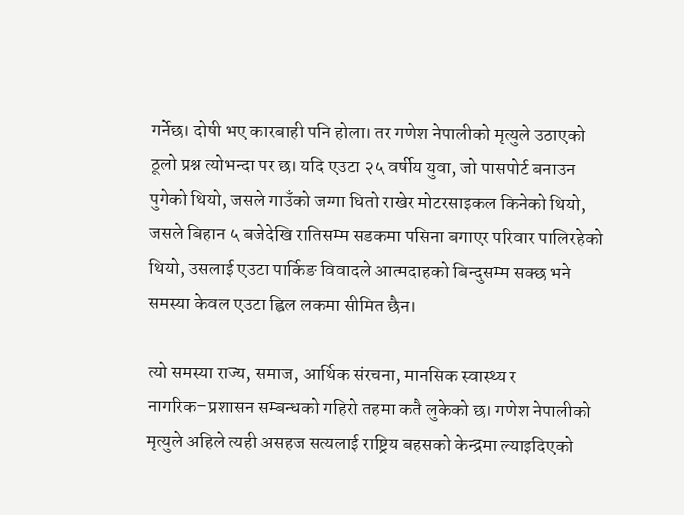गर्नेछ। दोषी भए कारबाही पनि होला। तर गणेश नेपालीको मृत्युले उठाएको ठूलो प्रश्न त्योभन्दा पर छ। यदि एउटा २५ वर्षीय युवा, जो पासपोर्ट बनाउन पुगेको थियो, जसले गाउँको जग्गा धितो राखेर मोटरसाइकल किनेको थियो, जसले बिहान ५ बजेदेखि रातिसम्म सडकमा पसिना बगाएर परिवार पालिरहेको थियो, उसलाई एउटा पार्किङ विवादले आत्मदाहको बिन्दुसम्म सक्छ भने समस्या केवल एउटा ह्विल लकमा सीमित छैन।

त्यो समस्या राज्य, समाज, आर्थिक संरचना, मानसिक स्वास्थ्य र नागरिक–प्रशासन सम्बन्धको गहिरो तहमा कतै लुकेको छ। गणेश नेपालीको मृत्युले अहिले त्यही असहज सत्यलाई राष्ट्रिय बहसको केन्द्रमा ल्याइदिएको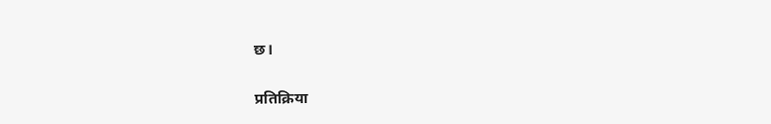छ।


प्रतिक्रिया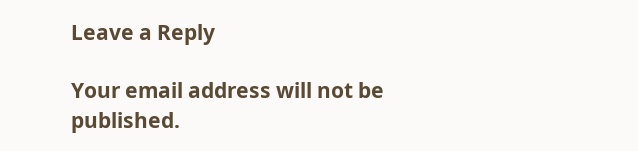Leave a Reply

Your email address will not be published.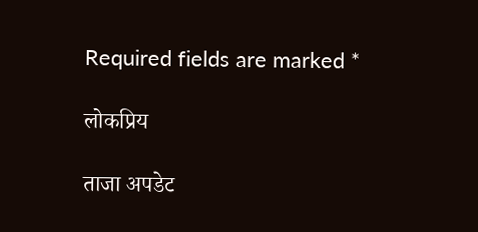Required fields are marked *

लोकप्रिय

ताजा अपडेट